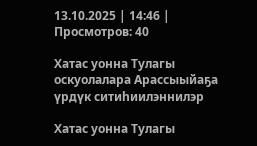13.10.2025 | 14:46 | Просмотров: 40

Хатас уонна Тулагы оскуолалара Арассыыйаҕа үрдүк ситиһиилэннилэр

Хатас уонна Тулагы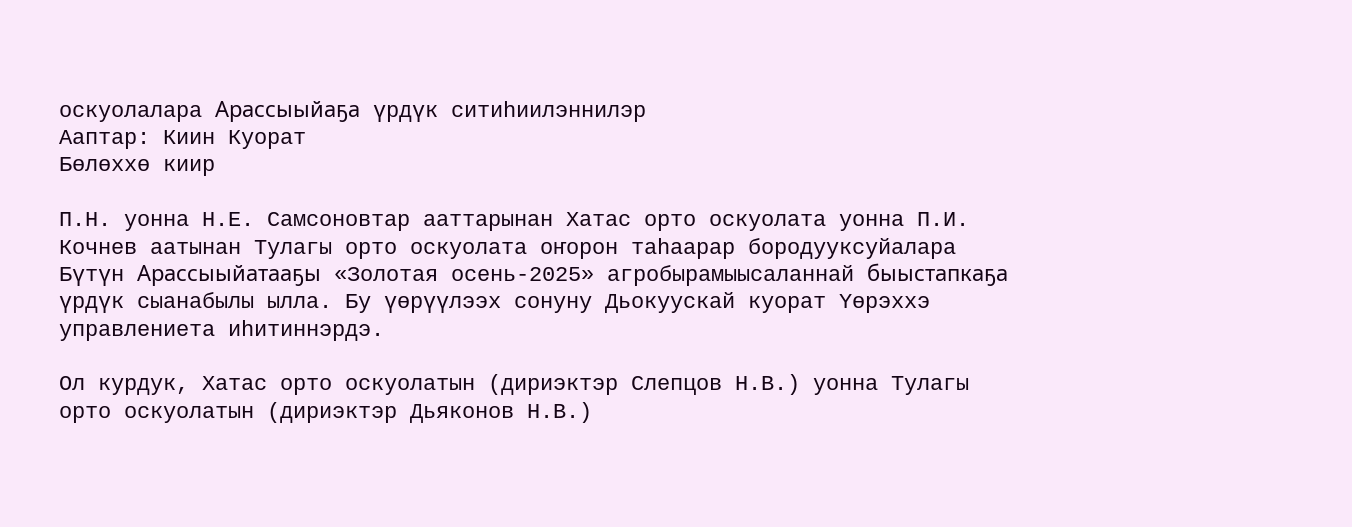оскуолалара Арассыыйаҕа үрдүк ситиһиилэннилэр
Ааптар: Киин Куорат
Бөлөххө киир

П.Н. уонна Н.Е. Самсоновтар ааттарынан Хатас орто оскуолата уонна П.И. Кочнев аатынан Тулагы орто оскуолата оҥорон таһаарар бородууксуйалара Бүтүн Арассыыйатааҕы «Золотая осень-2025» агробырамыысаланнай быыстапкаҕа үрдүк сыанабылы ылла. Бу үөрүүлээх сонуну Дьокуускай куорат Үөрэххэ управлениета иһитиннэрдэ.

Ол курдук, Хатас орто оскуолатын (дириэктэр Слепцов Н.В.) уонна Тулагы орто оскуолатын (дириэктэр Дьяконов Н.В.)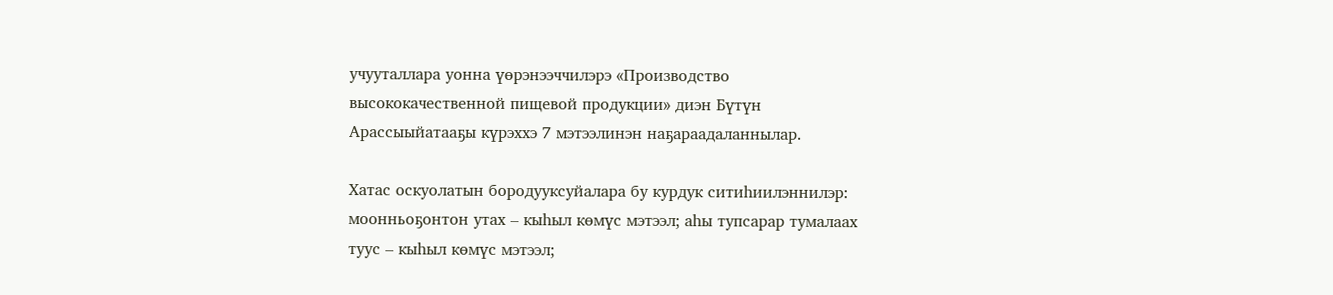учууталлара уонна үөрэнээччилэрэ «Производство высококачественной пищевой продукции» диэн Бүтүн Арассыыйатааҕы күрэххэ 7 мэтээлинэн наҕараадаланнылар.

Хатас оскуолатын бородууксуйалара бу курдук ситиһиилэннилэр: моонньоҕонтон утах – кыһыл көмүс мэтээл; аһы тупсарар тумалаах туус – кыһыл көмүс мэтээл;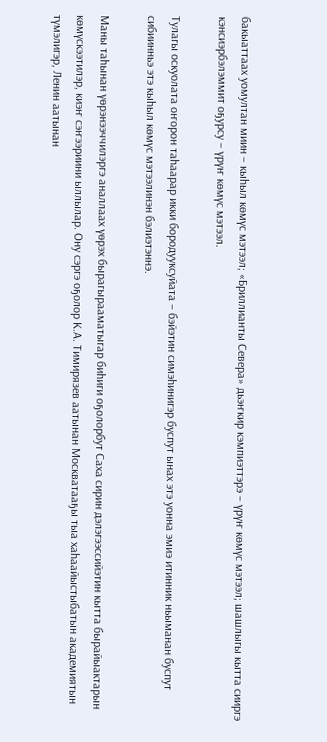бакыаттаах уомултан миин – кыһыл көмүс мэтээл; «Бриллианты Севера» дьэҥкир кэмпиэттэрэ – үрүҥ көмүс мэтээл; шашлыгы кытта сииргэ кэнсиэрбэлэммит оҕурсу – үрүҥ көмүс мэтээл.

Тулагы оскуолата оҥорон таһаарар икки бородууксуйата – бэйэтин симэһинигэр буспут ынах этэ уонна эмиэ итинник ньыманан буспут сибиинньэ этэ кыһыл көмүс мэтээлинэн бэлиэтэннэ.

Маны таһынан үөрэнээччилэргэ аналлаах үөрэх бырагырааматыгар биһиги оҕолорбут Саха сирин дэлэгээссийэтин кытта бырайыактарын көмүскээтилэр, киэҥ сэҥээриини ыллылар. Ону сэргэ оҕолор К.А. Тимирязев аатынан Москватааҕы тыа хаһаайыстыбатын академиятын түмэлигэр, Ленин аатынан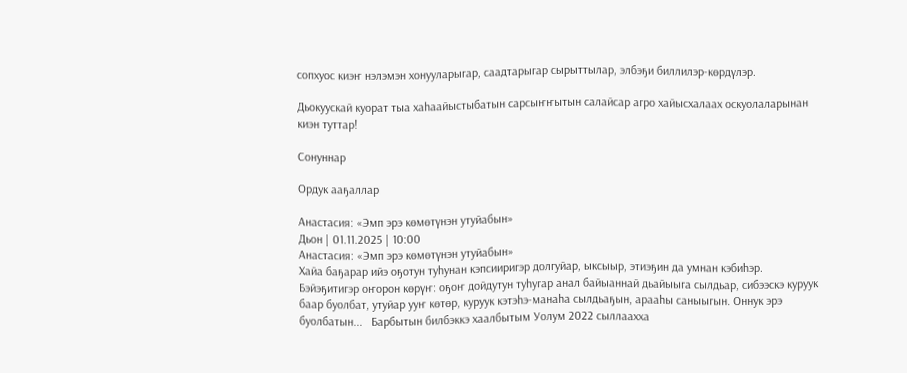сопхуос киэҥ нэлэмэн хонууларыгар, саадтарыгар сырыттылар, элбэҕи биллилэр-көрдүлэр.

Дьокуускай куорат тыа хаһаайыстыбатын сарсыҥҥытын салайсар агро хайысхалаах оскуолаларынан киэн туттар!

Сонуннар

Ордук ааҕаллар

Анастасия: «Эмп эрэ көмөтүнэн утуйабын»
Дьон | 01.11.2025 | 10:00
Анастасия: «Эмп эрэ көмөтүнэн утуйабын»
Хайа баҕарар ийэ оҕотун туһунан кэпсииригэр долгуйар, ыксыыр, этиэҕин да умнан кэбиһэр. Бэйэҕитигэр оҥорон көрүҥ: оҕоҥ дойдутун туһугар анал байыаннай дьайыыга сылдьар, сибээскэ куруук баар буолбат, утуйар ууҥ көтөр, куруук кэтэһэ-манаһа сылдьаҕын, арааһы саныыгын. Оннук эрэ буолбатын...   Барбытын билбэккэ хаалбытым Уолум 2022 сыллаахха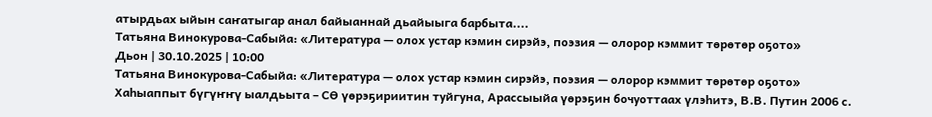атырдьах ыйын саҥатыгар анал байыаннай дьайыыга барбыта....
Татьяна Винокурова-Сабыйа: «Литература — олох устар кэмин сирэйэ, поэзия — олорор кэммит төрөтөр оҕото»
Дьон | 30.10.2025 | 10:00
Татьяна Винокурова-Сабыйа: «Литература — олох устар кэмин сирэйэ, поэзия — олорор кэммит төрөтөр оҕото»
Хаһыаппыт бүгүҥҥү ыалдьыта – СӨ үөрэҕириитин туйгуна, Арассыыйа үөрэҕин бочуоттаах үлэһитэ, В.В. Путин 2006 с.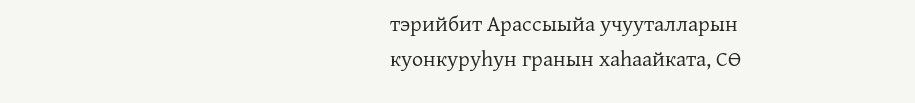тэрийбит Арассыыйа учууталларын куонкуруһун гранын хаһаайката, СӨ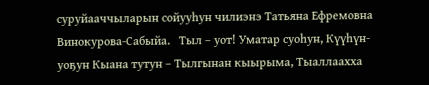суруйааччыларын сойууһун чилиэнэ Татьяна Ефремовна Винокурова-Сабыйа.   Тыл – уот! Уматар суоһун, Күүһүн-уоҕун Кыана тутун – Тылгынан кыырыма, Тыаллаахха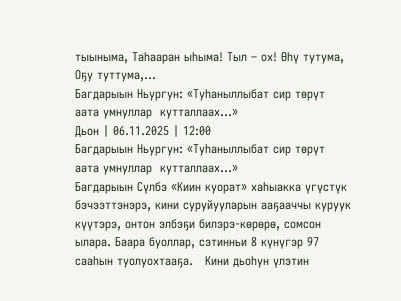тыыныма, Таһааран ыһыма! Тыл – ох! Өһү тутума, Оҕу туттума,...
Багдарыын Ньургун: «Туһаныллыбат сир төрүт аата умнуллар  кутталлаах...»
Дьон | 06.11.2025 | 12:00
Багдарыын Ньургун: «Туһаныллыбат сир төрүт аата умнуллар  кутталлаах...»
Багдарыын Сүлбэ «Киин куорат» хаһыакка үгүстүк бэчээттэнэрэ, кини суруйууларын ааҕааччы куруук күүтэрэ, онтон элбэҕи билэрэ-көрөрө, сомсон ылара. Баара буоллар, сэтинньи 8 күнүгэр 97 сааһын туолуохтааҕа.   Кини дьоһун үлэтин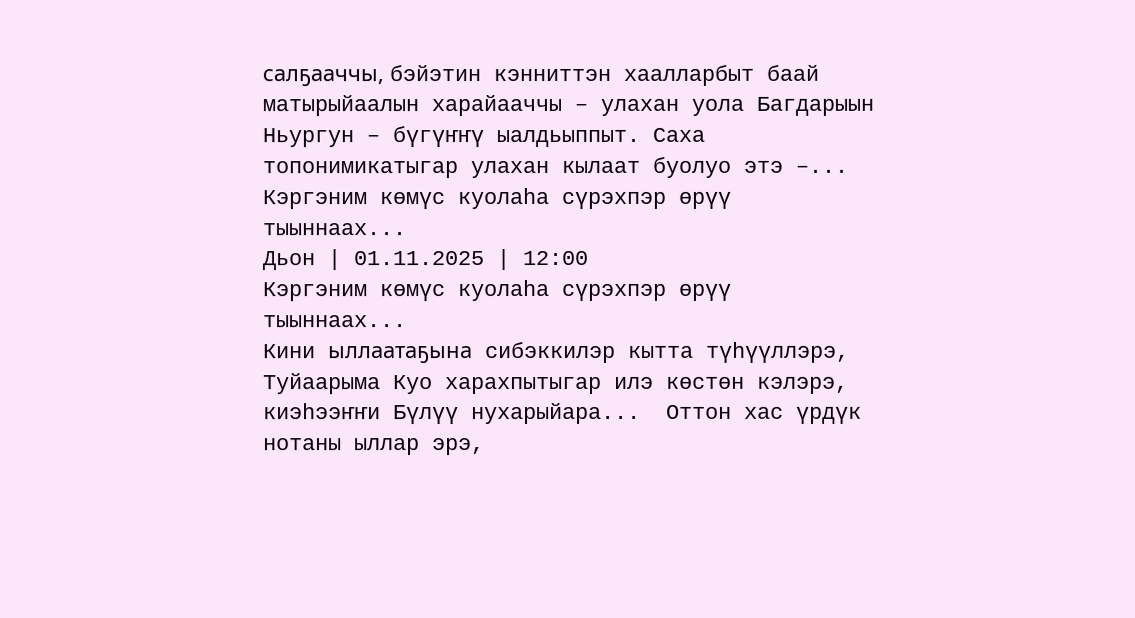салҕааччы, бэйэтин кэнниттэн хаалларбыт баай матырыйаалын харайааччы – улахан уола Багдарыын Ньургун – бүгүҥҥү ыалдьыппыт. Саха топонимикатыгар улахан кылаат буолуо этэ –...
Кэргэним көмүс куолаһа сүрэхпэр өрүү тыыннаах...
Дьон | 01.11.2025 | 12:00
Кэргэним көмүс куолаһа сүрэхпэр өрүү тыыннаах...
Кини ыллаатаҕына сибэккилэр кытта түһүүллэрэ, Туйаарыма Куо харахпытыгар илэ көстөн кэлэрэ, киэһээҥҥи Бүлүү нухарыйара...  Оттон хас үрдүк нотаны ыллар эрэ,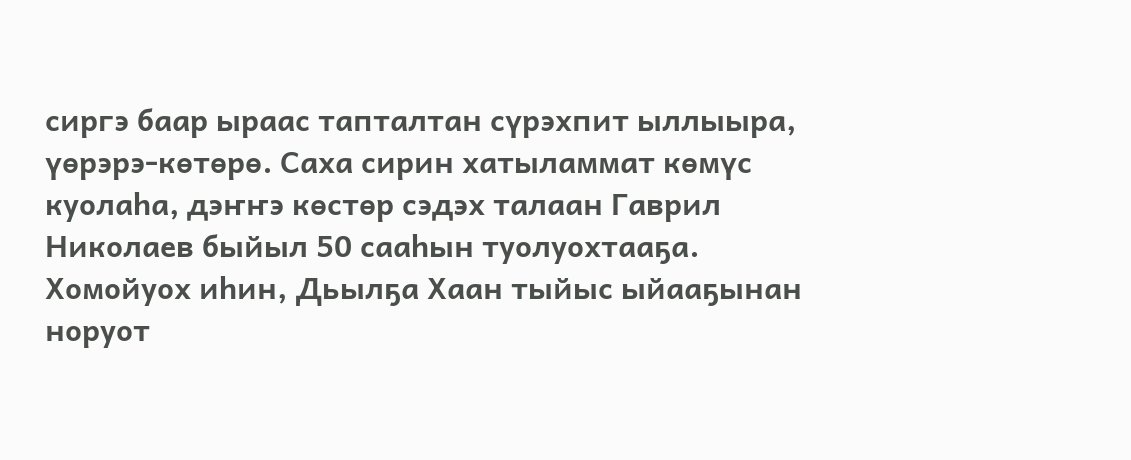сиргэ баар ыраас тапталтан сүрэхпит ыллыыра, үөрэрэ-көтөрө. Саха сирин хатыламмат көмүс куолаһа, дэҥҥэ көстөр сэдэх талаан Гаврил Николаев быйыл 50 сааһын туолуохтааҕа. Хомойуох иһин, Дьылҕа Хаан тыйыс ыйааҕынан норуот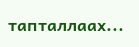тапталлаах...